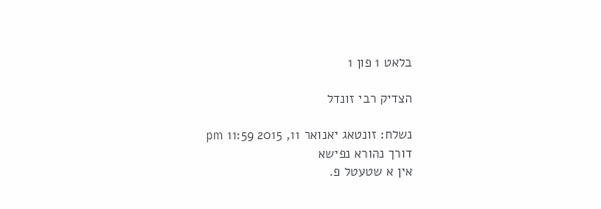בלאט 1 פון 1

הצדיק רבי זונדל

נשלח: זונטאג יאנואר 11, 2015 11:59 pm
דורך נהורא נפישא
אין א שטעטל פ.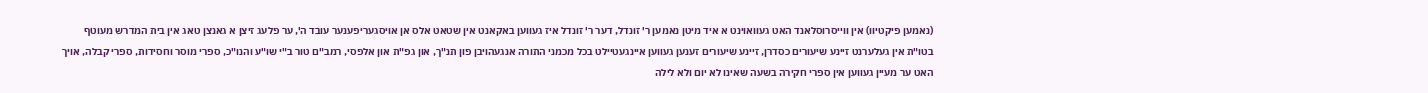(נאמען פיקטיוו) אין ווייסרוסלאנד האט געוואוינט א איד מיטן נאמען ר' זונדל, דער ר' זונדל איז געווען באקאנט אין שטאט אלס אן אויסגעריפענער עובד ה', ער פלעג זיצן א גאנצן טאג אין בית המדרש מעוטף בטו"ת אין געלערנט זיינע שיעורים כסדרן, זיינע שיעורים זענען געווען איינגעטיילט בכל מכמני התורה אנגעהויבן פון תנ"ך, און גפ"ת און אלפסי, רמב"ם טור ב"י שו"ע והנו"כ, ספרי מוסר וחסידות, ספרי קבלה, אויך האט ער מעיין געווען אין ספרי חקירה בשעה שאינו לא יום ולא לילה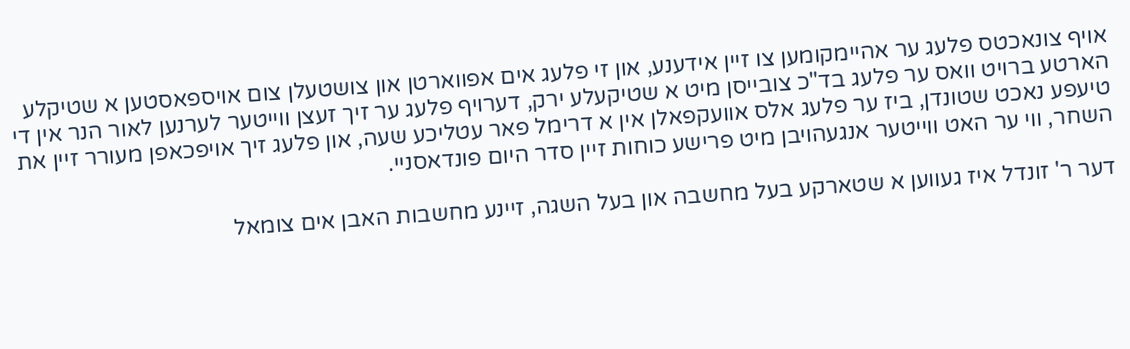אויף צונאכטס פלעג ער אהיימקומען צו זיין אידענע, און זי פלעג אים אפווארטן און צושטעלן צום אויספאסטען א שטיקלע הארטע ברויט וואס ער פלעג בד"כ צובייסן מיט א שטיקעלע ירק, דערויף פלעג ער זיך זעצן ווייטער לערנען לאור הנר אין די טיעפע נאכט שטונדן, ביז ער פלעג אלס אוועקפאלן אין א דרימל פאר עטליכע שעה, און פלעג זיך אויפכאפן מעורר זיין את השחר, ווי ער האט ווייטער אנגעהויבן מיט פרישע כוחות זיין סדר היום פונדאסניי.

דער ר' זונדל איז געווען א שטארקע בעל מחשבה און בעל השגה, זיינע מחשבות האבן אים צומאל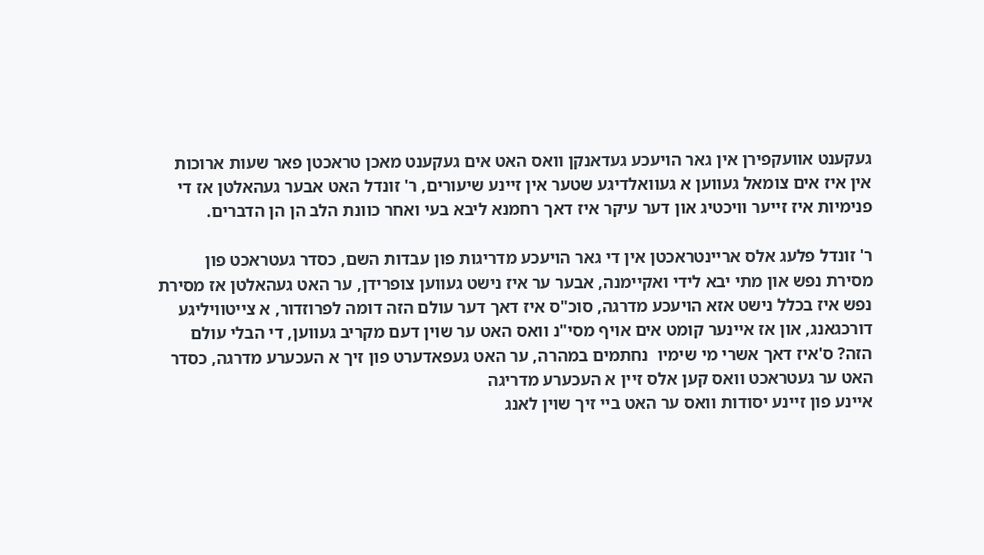געקענט אוועקפירן אין גאר הויעכע געדאנקן וואס האט אים געקענט מאכן טראכטן פאר שעות ארוכות אין איז אים צומאל געווען א געוואלדיגע שטער אין זיינע שיעורים, ר' זונדל האט אבער געהאלטן אז די פנימיות איז זייער וויכטיג און דער עיקר איז דאך רחמנא ליבא בעי ואחר כוונת הלב הן הן הדברים.

ר' זונדל פלעג אלס אריינטראכטן אין די גאר הויעכע מדריגות פון עבדות השם, כסדר געטראכט פון מסירת נפש און מתי יבא לידי ואקיימנה, אבער ער איז נישט געווען צופרידן, ער האט געהאלטן אז מסירת נפש איז בכלל נישט אזא הויעכע מדרגה, סוכ"ס איז דאך דער עולם הזה דומה לפרוזדור, א צייטוויליגע דורכגאנג, און אז איינער קומט אים אויף מסי"נ וואס האט ער שוין דעם מקריב געווען, די הבלי עולם הזה? ס'איז דאך אשרי מי שימיו  נחתמים במהרה, ער האט געפאדערט פון זיך א העכערע מדרגה, כסדר האט ער געטראכט וואס קען אלס זיין א העכערע מדריגה
איינע פון זיינע יסודות וואס ער האט ביי זיך שוין לאנג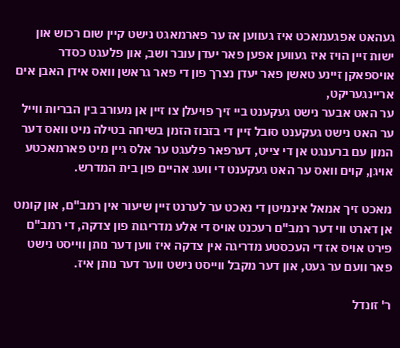געהאט אפגעמאכט איז געווען אז ער פארמאגט נישט קיין שום רכוש און ישות זיין הויז איז געווען אפען פאר יעדן עובר ושב, און פלעגט כסדר אויספאקן זיינע טאשן פאר יעדן נצרך פון די פאר גראשן וואס אידן האבן אים אריינגעריקט,
ער האט אבער נישט געקענט ביי זיך פויעלן צו זיין אן מעורב בין הבריות ווייל ער האט נישט געקענט סובל זיין די בזבוז הזמן בשיחה בטילה מיט וואס דער המון עם ברענגט אן די צייט, דערפאר פלעגט ער אלס גיין מיט פארמאכטע אויגן, קוים וואס ער האט געקענט די וועג אהיים פון בית המדרש.

מאכט זיך אמאל אינמיטן די נאכט ער לערנט זיין שיעור אין רמב"ם, און קומט אן דארט ווי דער רמב"ם רעכנט אויס די אלע מדריגות פון צדקה, די רמב"ם פירט אויס אז די העכסטע מדריגה אין צדקה איז ווען דער נותן ווייסט נישט פאר וועם ער געט, און דער מקבל ווייסט נישט ווער דער נותן איז.

ר' זונדל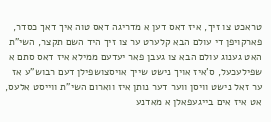טראכט צו זיך, איז דאס דען א מדריגה דאס טוה איך דאך כסדר, פארקויפן די עולם הבא קלערט ער צו זיך היד השם תקצר, השי"ת האט גענוג עולם הבא צו געבן פאר יעדעם ממילא איז דאס סתם א שפילעכעל, ס'איז אויך נישט שייך אויסצושפילן דעם רבוש"ע אז ער זאל נישט וויסן ווער דער נותן איז ווארום השי"ת ווייסט אלעס, אט איז אים בייגעפאלן א מאדנע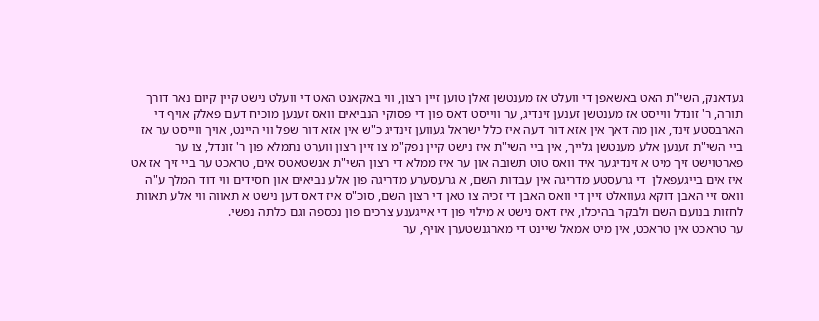געדאנק, השי"ת האט באשאפן די וועלט אז מענטשן זאלן טוען זיין רצון, ווי באקאנט האט די וועלט נישט קיין קיום נאר דורך תורה, ר' זונדל ווייסט אז מענטשן זענען זינדיג, ער ווייסט דאס פון די פסוקי הנביאים וואס זענען מוכיח דעם פאלק אויף די הארבסטע זינד, און מה דאך אין אזא דור דעה איז כלל ישראל געווען זינדיג כ"ש אין אזא דור שפל ווי היינט, אויך ווייסט ער אז ביי השי"ת זענען אלע מענטשן גלייך, אין ביי השי"ת איז נישט קיין נפק"מ צו זיין רצון ווערט נתמלא פון ר' זונדל, צו ער פארטוישט זיך מיט א זינדיגער איד וואס טוט תשובה און ער איז ממלא די רצון השי"ת אנשטאטס אים, טראכט ער ביי זיך אז אט איז אים בייגעפאלן  די גרעסטע מדריגה אין עבדות השם, א גרעסערע מדריגה פון אלע נביאים און חסידים ווי דוד המלך ע"ה וואס זיי האבן דוקא געוואלט זיין די וואס האבן די זכיה צו טאן די רצון השם, סוכ"ס איז דאס דען נישט א תאווה ווי אלע תאוות לחזות בנועם השם ולבקר בהיכלו, איז דאס נישט א מילוי פון די אייגענע צרכים פון נכספה וגם כלתה נפשי.
ער טראכט אין טראכט, אין מיט אמאל שיינט די מארגנשטערן אויף, ער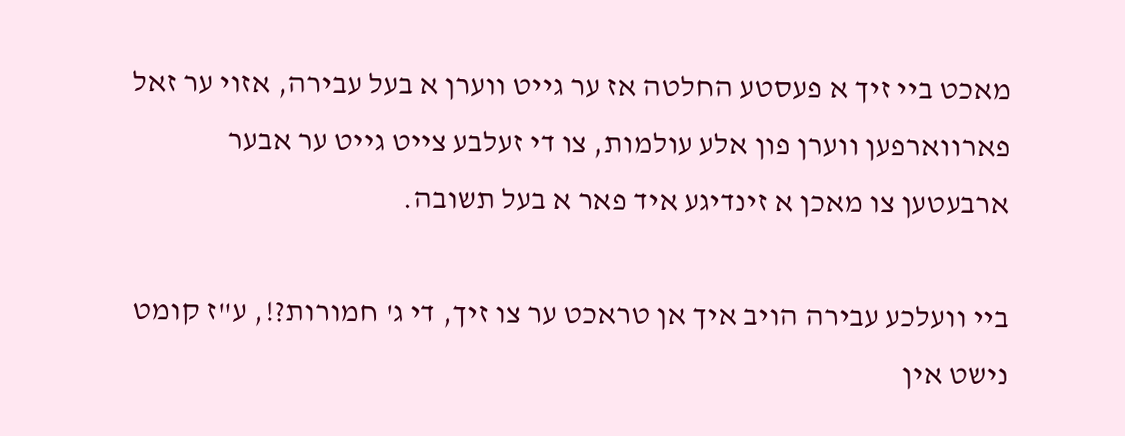מאכט ביי זיך א פעסטע החלטה אז ער גייט ווערן א בעל עבירה, אזוי ער זאל פארווארפען ווערן פון אלע עולמות, צו די זעלבע צייט גייט ער אבער ארבעטען צו מאכן א זינדיגע איד פאר א בעל תשובה.

ביי וועלכע עבירה הויב איך אן טראכט ער צו זיך, די ג' חמורות?!, ע"ז קומט נישט אין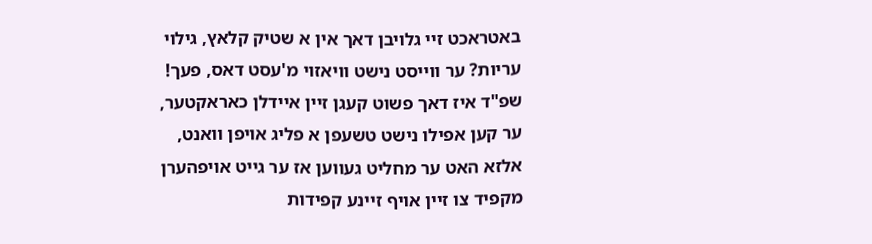באטראכט זיי גלויבן דאך אין א שטיק קלאץ, גילוי עריות? ער ווייסט נישט וויאזוי מ'עסט דאס, פעך! שפ"ד איז דאך פשוט קעגן זיין איידלן כאראקטער, ער קען אפילו נישט טשעפן א פליג אויפן וואנט, אלזא האט ער מחליט געווען אז ער גייט אויפהערן מקפיד צו זיין אויף זיינע קפידות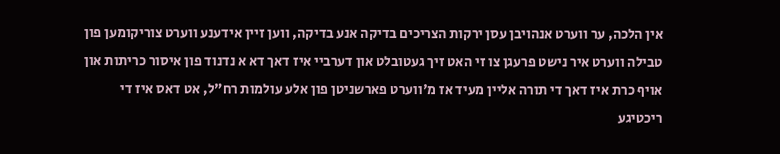אין הלכה, ער ווערט אנהויבן עסן ירקות הצריכים בדיקה אנע בדיקה, ווען זיין אידענע ווערט צוריקומען פון טבילה ווערט איר נישט פרעגן צו זי האט זיך געטובלט און דערביי איז דאך דא א נדנוד פון איסור כריתות און אויף כרת איז דאך די תורה אליין מעיד אז מ'ווערט פארשניטן פון אלע עולמות רח"ל, אט דאס איז די ריכטיגע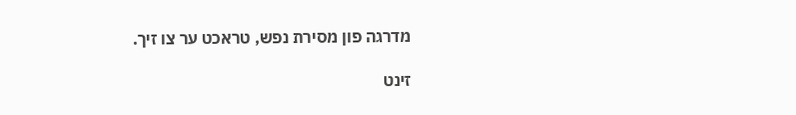מדרגה פון מסירת נפש, טראכט ער צו זיך.

זינט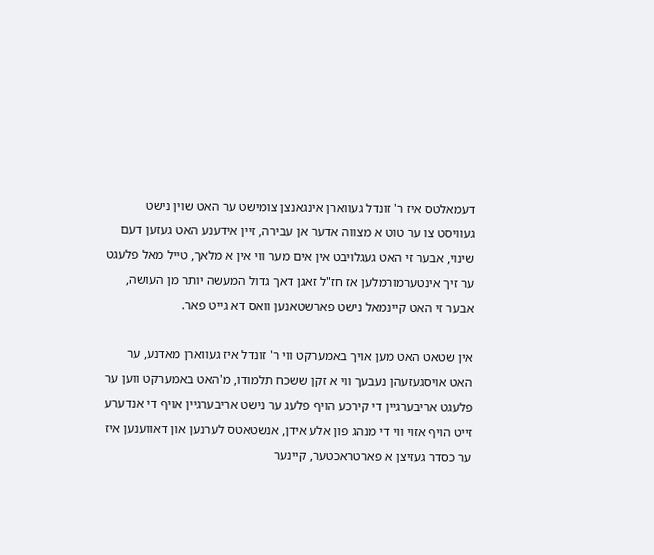דעמאלטס איז ר' זונדל געווארן אינגאנצן צומישט ער האט שוין נישט געוויסט צו ער טוט א מצווה אדער אן עבירה, זיין אידענע האט געזען דעם שינוי, אבער זי האט געגלויבט אין אים מער ווי אין א מלאך, טייל מאל פלעגט ער זיך אינטערמורמלען אז חז"ל זאגן דאך גדול המעשה יותר מן העושה, אבער זי האט קיינמאל נישט פארשטאנען וואס דא גייט פאר.

אין שטאט האט מען אויך באמערקט ווי ר' זונדל איז געווארן מאדנע, ער האט אויסגעזעהן נעבעך ווי א זקן ששכח תלמודו, מ'האט באמערקט ווען ער פלעגט אריבערגיין די קירכע הויף פלעג ער נישט אריבערגיין אויף די אנדערע זייט הויף אזוי ווי די מנהג פון אלע אידן, אנשטאטס לערנען און דאווענען איז ער כסדר געזיצן א פארטראכטער, קיינער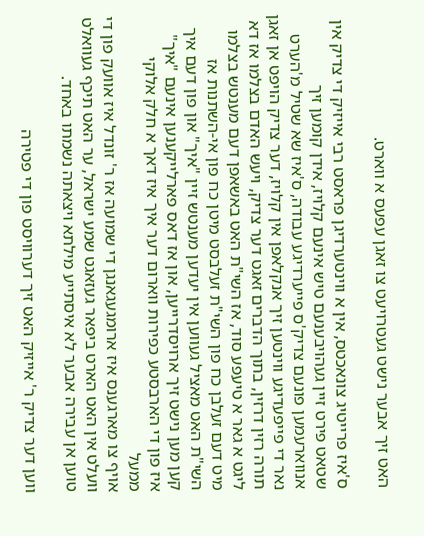האט זיך אבער נישט געטרויעט צו זאגן עפעס א ווארט.

ס'איז פרייטיג צונאכטס, אין א ווינטערדיגן פראסט רבי אייזיק די צדיק אין שטאט פירט זיין געהויבענעם טיש אינעם קלויז, אידן קומען זיך אנווארעמען פונעם צדיק'ס פייערדיגע עבודה, ס'איז שא שטיל מ'הערט נאר די פייפעדיגע ווינטען זיך אנקלאפן אין קלויז, דער צדיק הויפט אן זאגן תורה רזין דרזין, בתוך הדברים זאגט דער צדיק, ויעש האדם בצלמו אז דא ליגט א גאר א טיעפע סוד, אז השי"ת האט באשאפן דעם מענטש בצלמו מיט דעם זעלבן כח פון השי"ת זעלבסט מיטן כח פון אי-השתנות אז השי"ת האט מאציל געווען אין יעדען מענטש זיין "איך" און פון דעם איך קען מען נישט זיך ארויסדרייען, און אז דאס פארלייקענען אינעם "איך" איז פון די הארבסטע כפירות ווארום דער איך איז דאך א חלק אלוקי ממעל
אויף צו מארגענס איז ארומגעגאנגן די שמועה אז ר' זונדל איז אוועק פון די וועלט אין האט הארט ביפאר געזאגט שמע ישראל, ער האט תיכף געוואלט טוען אן עבירה אבער לא איסתייע מילתא ויצאתה נשמתו באחד.

ווען דער צדיק ר' אייזיק האט זיך דערוויסט פון די פטירה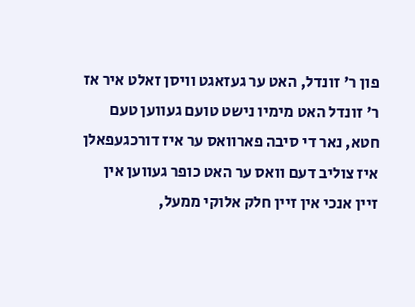פון ר' זונדל, האט ער געזאגט וויסן זאלט איר אז ר' זונדל האט מימיו נישט טועם געווען טעם חטא, נאר די סיבה פארוואס ער איז דורכגעפאלן איז צוליב דעם וואס ער האט כופר געווען אין זיין אנכי אין זיין חלק אלוקי ממעל,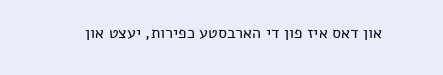און דאס איז פון די הארבסטע כפירות, יעצט און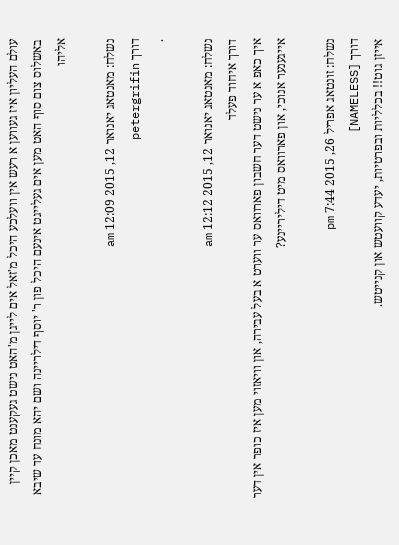עולם העליון איז געווען א רעש אין וועלכע היכל מ'זאל אים לייגן מ'האט נישט געקענט מאכן קיין באשלוס צום סוף האט מען אים געלייגט אינעם היכל פון ר' יוסף דילריינה ושם יהא מונח עד שיבא אליהו

נשלח: מאנטאג יאנואר 12, 2015 12:09 am
דורך petergrifin
.

נשלח: מאנטאג יאנואר 12, 2015 12:12 am
דורך איחוד פעלד
איך כאפ א ער נישט דער חשבון פארוואס ער ווערט א בעל עבירה, און וויאזוי מען איז כופר אין דער אייגענער אנוכי, און פארוואס מיט דיליריינע?

נשלח: זונטאג אפריל 26, 2015 7:44 pm
דורך [NAMELESS]
אייזן גוט!! בכלליות ובפרטיות, יעדע קוועטש און קנייטש.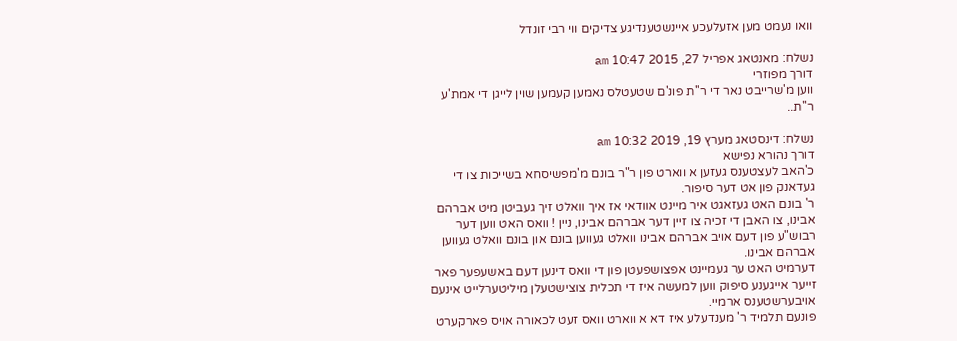וואו נעמט מען אזעלעכע איינשטענדיגע צדיקים ווי רבי זונדל

נשלח: מאנטאג אפריל 27, 2015 10:47 am
דורך מפוזרי
ווען מ'שרייבט נאר די ר''ת פונ'ם שטעטלס נאמען קעמען שוין לייגן די אמת'ע ר''ת..

נשלח: דינסטאג מערץ 19, 2019 10:32 am
דורך נהורא נפישא
כ'האב לעצטענס געזען א ווארט פון ר"ר בונם מ'מפשיסחא בשייכות צו די געדאנק פון אט דער סיפור.
ר' בונם האט געזאגט איר מיינט אוודאי אז איך וואלט זיך געביטן מיט אברהם אבינו, צו האבן די זכיה צו זיין דער אברהם אבינו, ניין ! וואס האט ווען דער רבוש"ע פון דעם אויב אברהם אבינו וואלט געווען בונם און בונם וואלט געווען אברהם אבינו.
דערמיט האט ער געמיינט אפצושפעטן פון די וואס דינען דעם באשעפער פאר זייער אייגענע סיפוק ווען למעשה איז די תכלית צוצישטעלן מיליטערלייט אינעם אויבערשטענס ארמיי.
פונעם תלמיד ר' מענדעלע איז דא א ווארט וואס זעט לכאורה אויס פארקערט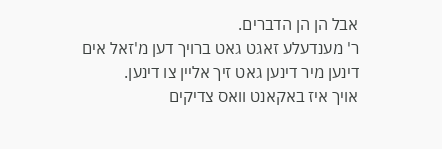אבל הן הן הדברים.
ר' מענדעלע זאגט גאט ברויך דען מ'זאל אים דינען מיר דינען גאט זיך אליין צו דינען.
אויך איז באקאנט וואס צדיקים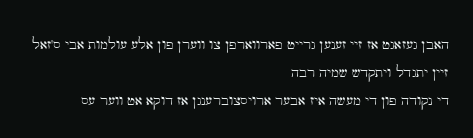האבן געזאגט אז זיי זענען גרייט פארווארפן צו ווערן פון אלע עולמות אבי ס'זאל זיין יתגדל ויתקדש שמיה רבה
די נקודה פון די מעשה איז אבער ארויסצוברענגן אז דוקא אט ווער עס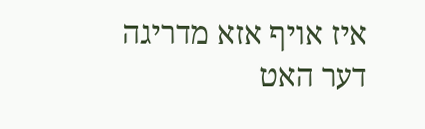איז אויף אזא מדריגה דער האט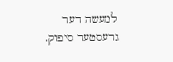למעשה דער גרעסטער סיפוק.